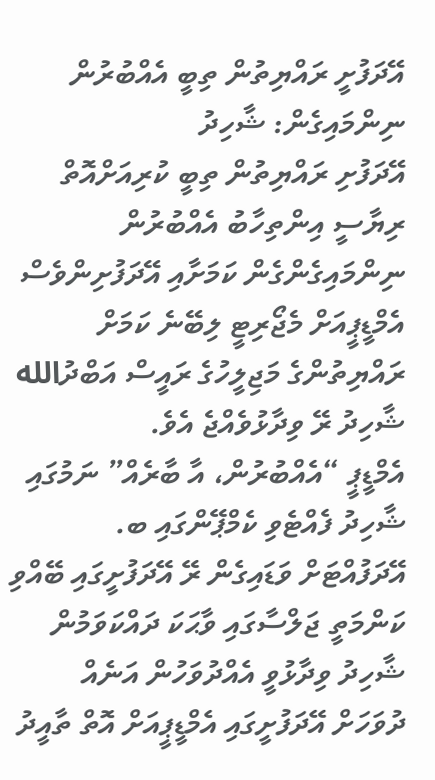އޭދަފުށީ ރައްޔިތުން ތިބީ އެއްބުރުން ނިންމައިގެން: ޝާހިދު
އޭދަފުށި ރައްޔިތުން ތިބީ ކުރިއަށްއޮތް ރިޔާސީ އިންތިހާބު އެއްބުރުން ނިންމައިގެންގެން ކަމަށާއި އޭދަފުށިންވެސް އެމްޑީޕީއަށް މެޖޯރިޓީ ލިބޭނެ ކަމަށް ރައްޔިތުންގެ މަޖިލީހުގެ ރައީސް އަބްދުالله ޝާހިދު ރޭ ވިދާޅުވެއްޖެ އެވެ.
އެމްޑީޕީ “އެއްބުރުން، އާ ބާރެއް” ނަމުގައި ޝާހިދު ފެއްޓެވި ކެމްޕޭންގައި ބ. އޭދަފުއްޓަށް ވަޑައިގެން ރޭ އޭދަފުށީގައި ބޭއްވި ކަންމަތީ ޖަލްސާގައި ވާޙަކަ ދައްކަވަމުން ޝާހިދު ވިދާޅުވީ އެއްދުވަހުން އަނެއް ދުވަހަށް އޭދަފުށީގައި އެމްޑީޕީއަށް އޮތް ތާއީދު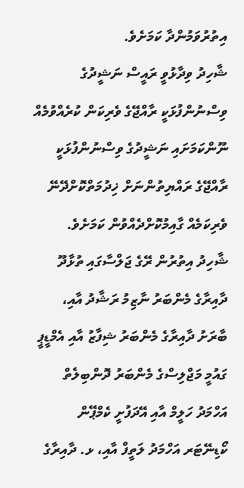އިތުރުވަމުންދާ ކަމަށެވެ.
ޝާހިދު ވިދާޅުވީ ރައީސް ނަޝީދުގެ ވިސްނުންފުޅަކީ ރާއްޖޭގެ ވެރިކަން ކުރެއްވުމެއް ނޫންކަމަށައި ނަޝީދުގެ ވިސްނުންފުޅަކީ ރާއްޖޭގެ ރައްޔިތުންނަށް ޚިދުމަތްކޮށްދޭނޭ ވެރިކަމެއް ގާއިމުކޮށްދެއްވުން ކަމަށެވެ.
ޝާހިދު އިތުރުން ރޭގެ ޖަލްސާގައި ތުޅާދޫ ދާއިރާގެ މެންބަރު ނާޒިމު ރަޝާދު އާއި، ބާރަށު ދާއިރާގެ މެންބަރު ޝިފާޒު އާއި އެމްޑީޕީ ގައުމީ މަޖްލިސްގެ މެންބަރު ދޮންބިލެތް އަހްމަދު ހަލީމް އާއި އޭދަފުށީ ކެމްޕޭން ކޯޑިނޭޓަރ އަހްމަދު ލަތީފް އާއި، ޅ. ދާއިރާގެ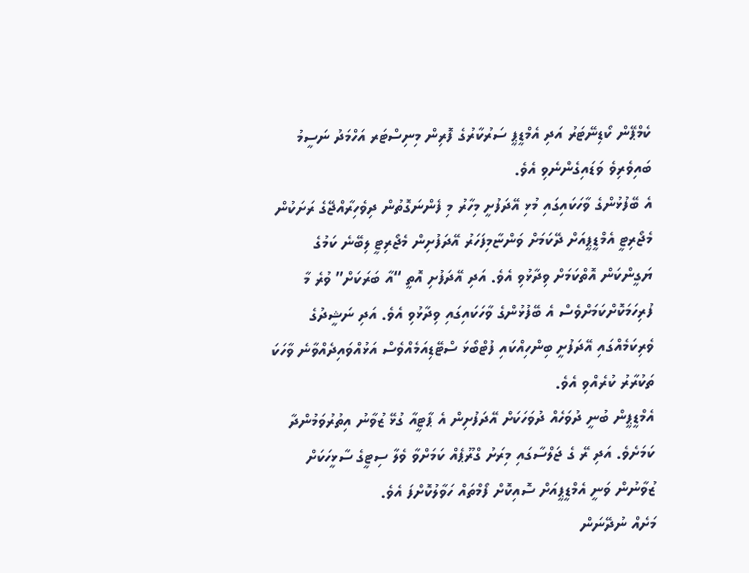ކެމްޕޭން ކޯޑިނޭޓަރު އަދި އެމްޑީޕީ ސަރުކާރުގެ ފޮރިން މިނިސްޓަރ އަހްމަދު ނަސީމު ބައިވެރިވެ ވަޑައިގެންނެވި އެވެ.
އެ ބޭފުޅުންގެ ވާހަކައިގައި މުޅި އޭދަފުށީ މިހާރު މި ފެންނަގޮތުން ދިވެހިރާއްޖޭގެ ރަށަކުން މެޖޯރިޓީ އެމްޑީޕީއަށް ދޭކަމަށް ވަންޏާމިފަހަރު އޭދަފުށިން މެޖޯރިޓީ ލިބޭނެ ކަމުގެ ޔަގީންކަން އޮތްކަމަށް ވިދާޅުވި އެވެ. އަދި އޭދަފުށި އޮތީ “އާ ބަރަކަށް” ވުރެ މާ ފުރިހަމަކޮށްކަމަށްވެސް އެ ބޭފުޅުންގެ ވާހަކައިގައި ވިދާޅުވި އެވެ. އަދި ނަޝީދުގެ ވެރިކަމެއްގައި އޭދަފުށީ ބިންހިއްކައި ފުޓްބޯޅަ ސްޓޭޑިއަމެއްވެސް އަޅުއްވައިދެއްވާނެ ވާހަކަ ތަކުރާރު ކުރެއްވި އެވެ.
އެމްޑީޕީން ބުނީ ދުވަހެއް ދުވަހަކަށް އޭދަފުށިން އެ ޕާޓީއާ ގުޅޭ ޒުވާނު އިތުރުވަމުންދާ ކަމަށެވެ. އަދި ރޭ ގެ ޖަލްސާގައި މިރަށު ގްރޫޕެއް ކަމަށްވާ ވެލާ ސިޓީގެ ސާޅީހަކަށް ޒުވާނުން ވަނީ އެމްޑީޕީއަށް ސޮއިކޮށް ފޯމްތައް ހަވާލުކޮށްފަ އެވެ.
މަށެއް ނުދޭނަން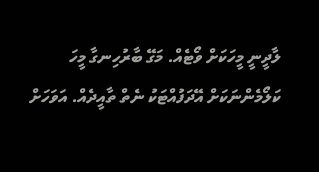ލާދީނީ މީހަކަށް ވޯޓެއް. މަގޭ ބާރުހިނގާ މީހަ
ކަލޯމެންނަކަށް އޭދަފުއްޓަކު ނެތް ތާއީދެއް. އަވަހަށް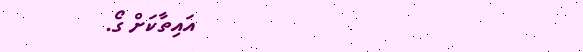އައިތާކަށް ގޯ.